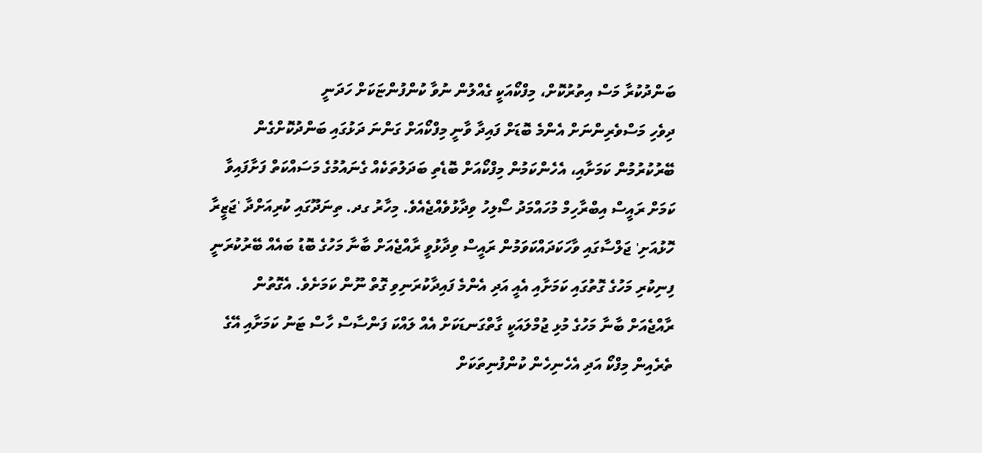ބަންދުކުރާ މަސް އިތުރުކޮށް، މިފްކޯއަކީ ގެއްލުން ނުވާ ކުންފުންޏަކަށް ހަދަނީ
ދިވެހި މަސްވެރިންނަށް އެންމެ ބޮޑަށް ފައިދާ ވާނީ މިފްކޯއަށް ގަންނަ ދަޅުގައި ބަންދުކޮށްގެން ބޭރުކުރުމުން ކަމަށާއި، އެހެންކަމުން މިފްކޯއަށް ބޮޑެތި ބަދަލުތަކެއް ގެނައުމުގެ މަސައްކަތް ފަށާފައިވާ ކަމަށް ރައީސް އިބްރާހިމް މުހައްމަދު ސޯލިހު ވިދާޅުވެއްޖެއެވެ. މިހާރު ގދ. ތިނަދޫގައި ކުރިއަށްދާ 'ޖަޒީރާ ހޮޅުއަށި' ޖަލްސާގައި ވާހަކަދައްކަވަމުން ރައީސް ވިދާޅުވީ ރާއްޖެއަށް ބާނާ މަހުގެ ބޮޑު ބައެއް ބޭރުކުރަނީ ފިނިކުރި މަހުގެ ގޮތުގައި ކަމަށާއި އެއީ އަދި އެންމެ ފައިދާކުރަނިވި ގޮތް ނޫން ކަމަށެވެ. އެގޮތުން ރާއްޖެއަށް ބާނާ މަހުގެ މުޅި ޖުމްލައަކީ ގާތްގަނޑަކަށް އެއް ލައްކަ ފަންސާސް ހާސް ޓަނު ކަމަށާއި އޭގެ ތެރެއިން މިފްކޯ އަދި އެހެނިހެން ކުންފުނިތަކަށް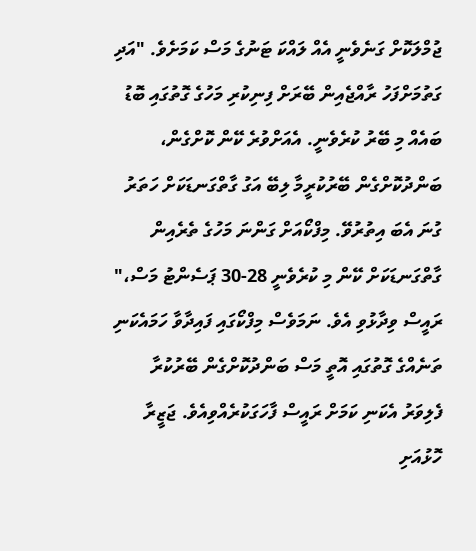ޖުމްލަކޮށް ގަނެވެނީ އެއް ލައްކަ ޓަނުގެ މަސް ކަމަށެވެ. "އަދި ގަތުމަށްފަހު ރާއްޖެއިން ބޭރަށް ފިނިކުރި މަހުގެ ގޮތުގައި ބޮޑު ބައެއް މި ބޭރު ކުރެވެނީ. އެއަށްވުރެ ކޭން ކޮށްގެން، ބަންދުކޮށްގެން ބޭރުކުރީމާ ލިބޭ އަގު ގާތްގަނޑަކަށް ހަތަރު ގުނަ އެބަ އިތުރުވޭ. މިފްކޯއަށް ގަންނަ މަހުގެ ތެރެއިން ގާތްގަނޑަކަށް ކޭން މި ކުރެވެނީ 28-30 ޕަސެންޓު މަސް،" ރައީސް ވިދާޅުވި އެވެ. ނަމަވެސް މިފްކޯގައި ފައިދާވާ ހަމައެކަނި ތަނެއްގެ ގޮތުގައި އޮތީ މަސް ބަންދުކޮށްގެން ބޭރުކުރާ ފެލިވަރު އެކަނި ކަމަށް ރައީސް ފާހަގަކުރެއްވިއެވެ. ޖަޒީރާ ހޮޅުއަށި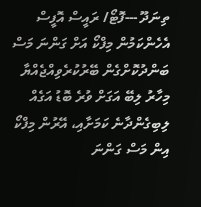ތިނަދޫ ---ފޮޓޯ/ ރައީސް އޮފީސް އެހެންކަމުން މިފްކޯ އަށް ގަންނަ މަސް ބަންދުކޮށްގެން ބޭރުކުރެވިއްޖެއްޔާ މިހާރު ލިބޭ އަގަށް ވުރެ ބޮޑު އަގެއް ލިބިގެންދާނެ ކަމަށާއި، އޭރުން މިފްކޯ އިން މަސް ގަންނަ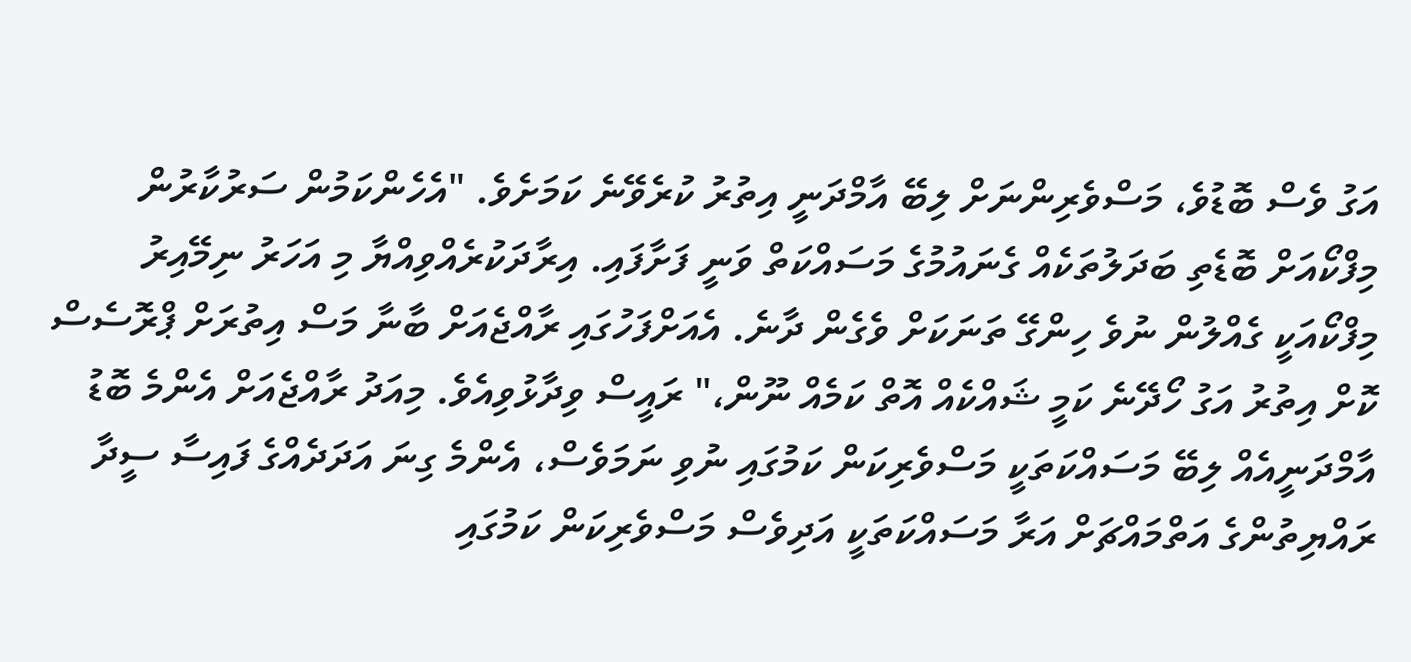އަގު ވެސް ބޮޑުވެ، މަސްވެރިންނަށް ލިބޭ އާމްދަނީ އިތުރު ކުރެވޭނެ ކަމަށެވެ. "އެހެންކަމުން ސަރުކާރުން މިފްކޯއަށް ބޮޑެތި ބަދަލުތަކެއް ގެނައުމުގެ މަސައްކަތް ވަނީ ފަށާފައި. އިރާދަކުރެއްވިއްޔާ މި އަހަރު ނިމޭއިރު މިފްކޯއަކީ ގެއްލުން ނުވެ ހިންގޭ ތަނަކަށް ވެގެން ދާނެ. އެއަށްފަހުގައި ރާއްޖެއަށް ބާނާ މަސް އިތުރަށް ޕްރޮސެސް ކޮށް އިތުރު އަގު ހޯދޭނެ ކަމީ ޝައްކެއް އޮތް ކަމެއް ނޫން،" ރައީސް ވިދާޅުވިއެވެ. މިއަދު ރާއްޖެއަށް އެންމެ ބޮޑު އާމްދަނީއެއް ލިބޭ މަސައްކަތަކީ މަސްވެރިކަން ކަމުގައި ނުވި ނަމަވެސް، އެންމެ ގިނަ އަދަދެއްގެ ފައިސާ ސީދާ ރައްޔިތުންގެ އަތްމައްޗަށް އަރާ މަސައްކަތަކީ އަދިވެސް މަސްވެރިކަން ކަމުގައި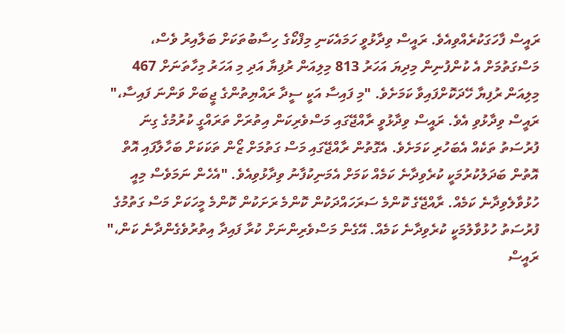ރައީސް ފާހަގަކުރެއްވިއެވެ. ރައީސް ވިދާޅުވީ ހަމައެކަނި މިފްކޯގެ ހިސާބުތަކަށް ބަލާއިރު ވެސް، މަސްގަތުމަށް އެ ކުންފުނިން މިދިޔަ އަހަރު 813 މިލިއަން ރުފިޔާ އަދި މި އަހަރު މިހާތަނަށް 467 މިލިއަން ރުފިޔާ ހޭދަކޮށްފައިވާ ކަމަށެވެ. "މި ފައިސާ އަކީ ސީދާ ރައްޔިތުންގެ ޖީބަށް ވަންނަ ފައިސާ،" ރައީސް ވިދާޅުވި އެވެ. ރައީސް ވިދާޅުވީ ރާއްޖޭގައި މަސްވެރިކަން އިތުރަށް ތަރައްގީ ކުރުމުގެ ގިނަ ފުރުސަތު ތަކެއް އެބަހުރި ކަމަށެވެ. އެގޮތުން ރާއްޖޭގައި މަސް ގަތުމަށް ޒޯން ތަކަކަށް ބަހާލާފައި އޮތް އޮތުން ބަދަލުކުރުމަކީ ކުރެވިދާނެ ކަމެއް ކަމަށް އެމަނިކުފާނު ވިދާޅުވިއެވެ. "އެހެން ނަމަވެސް މިއީ ހުޅުވާލެވިދާނެ ކަމެއް. ރާއްޖޭގެ ކޮންމެ ސަރަހައްދަކުން ކޮންމެ ރަށަކުން ކޮންމެ މީހަކަށް މަސް ގަތުމުގެ ފުރުސަތު ހުޅުވާލުމަކީ ކުރެވިދާނެ ކަމެއް. އޭގެން މަސްވެރިންނަށް ކުރާ ފައިދާ އިތުރުވެގެންދާނެ ކަން،" ރައީސް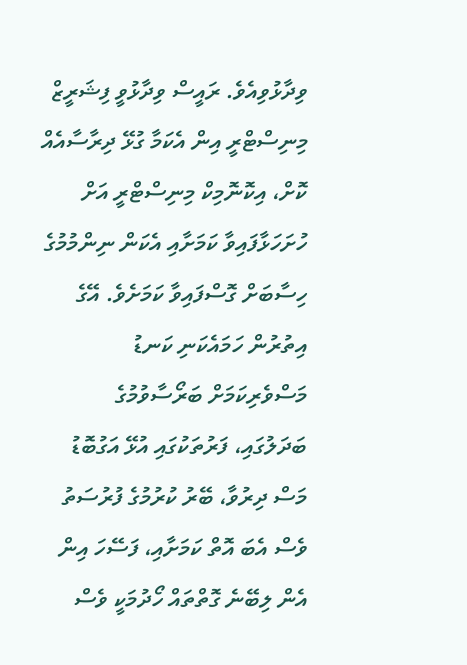ވިދާޅުވިއެވެ. ރައީސް ވިދާޅުވީ ފިޝަރީޒް މިނިސްޓްރީ އިން އެކަމާ ގުޅޭ ދިރާސާއެއް ކޮށް، އިކޮނޮމިކް މިނިސްޓްރީ އަށް ހުށަހަޅާފައިވާ ކަމަށާއި އެކަން ނިންމުމުގެ ހިސާބަށް ގޮސްފައިވާ ކަމަށެވެ. އޭގެ އިތުރުން ހަމައެކަނި ކަނޑު މަސްވެރިކަމަށް ބަރޯސާވުމުގެ ބަދަލުގައި، ފަރުތަކުގައި އުޅޭ އަގުބޮޑު މަސް ދިރުވާ، ބޭރު ކުރުމުގެ ފުރުސަތު ވެސް އެބަ އޮތް ކަމަށާއި، ފަސޭހަ އިން އެން ލިބޭނެ ގޮތްތައް ހޯދުމަކީ ވެސް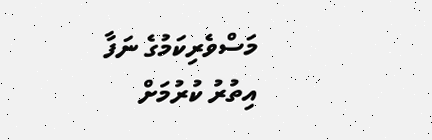މަސްވެރިކަމުގެ ނަފާ އިތުރު ކުރުމަށް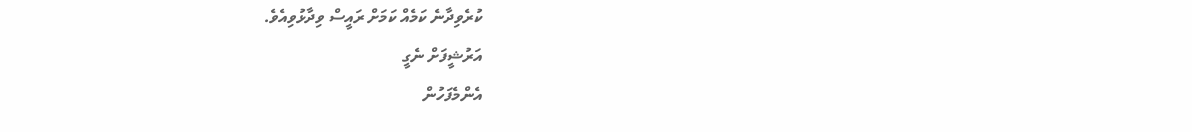ކުރެވިދާނެ ކަމެއް ކަމަށް ރައީސް ވިދާޅުވިއެވެ.
އަރުޝީފަށް ނެގީ
އެންމެފަހުން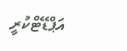އަޕްޑޭޓްކުރީ